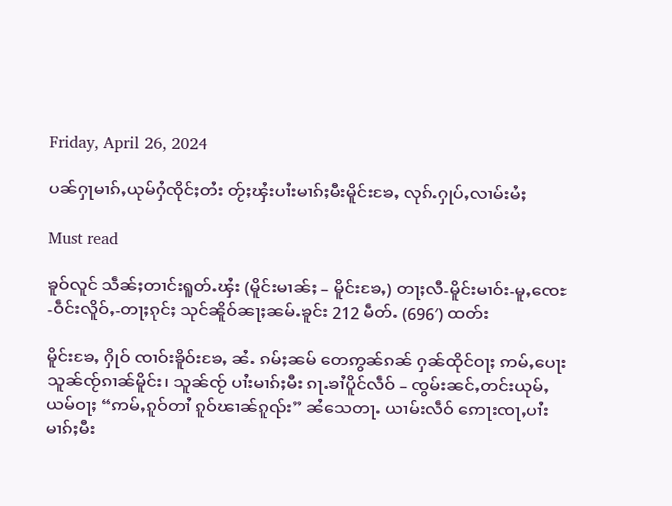Friday, April 26, 2024

ပၼ်ႁႃမၢၵ်ႇယုမ်ႁႆၸိုင်ႈတႆး တႂ်ႈၾႆးပၢႆးမၢၵ်ႈမီးမိူင်းၶႄႇ လုၵ်ႉႁုပ်ႇလၢမ်းမႆႈ

Must read

ၶူဝ်လူင် သဵၼ်ႈတၢင်းရူတ်ႉၾႆး (မိူင်းမၢၼ်ႈ – မိူင်းၶႄႇ) တႃႈလီ-မိူင်းမၢဝ်း-မူႇၸေႊ-ဝဵင်းလိူဝ်ႇ-တႃႈၵုင်ႈ သုင်ၼိူဝ်ၼႃႈၼမ်ႉၶူင်း 212 မဵတ်ႉ (696′) ထတ်း

မိူင်းၶႄႇ ႁိုဝ် ၸၢဝ်းၶိူဝ်းၶႄႇ ၼႆႉ ၵမ်ႈၼမ် တေဢွၼ်ၵၼ် ႁၼ်ထိုင်ဝႃႈ ဢမ်ႇပေႃးသူၼ်ၸႂ်ၵၢၼ်မိူင်း၊ သူၼ်ၸႂ် ပၢႆးမၢၵ်ႈမီး ၵႃႉၶၢႆပိူင်လဵဝ် – ၸွမ်းၼင်ႇတင်းယုမ်ႇယမ်ဝႃႈ “ဢမ်ႇၵူဝ်တၢႆ ၵူဝ်ၽၢၼ်ၵူၺ်း” ၼႆသေတႃႉ ယၢမ်းလဵဝ် ဢေႃးၸႃႇပၢႆးမၢၵ်ႈမီး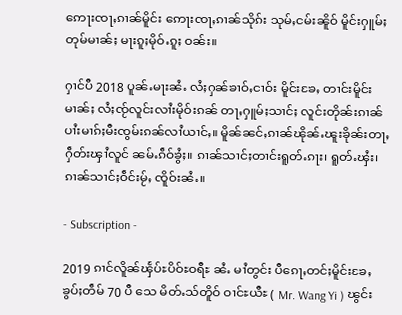ဢေႃးၸႃႇၵၢၼ်မိူင်း ဢေႃးၸႃႇၵၢၼ်သိုၵ်း သုမ်ႇငမ်းၼိူဝ် မိူင်းႁူမ်ႈတုမ်မၢၼ်ႈ မႃးၵူႈမိုဝ်ႉၵူႈ ဝၼ်း။

ႁၢင်ပီ 2018 ပူၼ်ႉမႃးၼႆႉ လႆႈႁၼ်ၶၢဝ်ႇငၢဝ်း မိူင်းၶႄႇ တၢင်းမိူင်းမၢၼ်ႈ လႆႈၸႂ်လူင်းလၢႆးမိုဝ်းၵၼ် တႃႇႁူမ်ႈသၢင်ႈ လူင်းတိုၼ်းၵၢၼ်ပၢႆးမၢၵ်ႈမီးၸွမ်းၵၼ်လၢႆယၢင်ႇ။ မိူၼ်ၼင်ႇၵၢၼ်ၽိုၼ်ႉၽူးၶိုၼ်းတႃႇႁဵတ်းၾၢႆလူင် ၼမ်ႉၵဵဝ်ၶွႆႈ။ ၵၢၼ်သၢင်ႈတၢင်းရူတ်ႉၵႃး၊ ရူတ်ႉၾႆး၊ ၵၢၼ်သၢင်ႈဝဵင်းမႂ်ႇ ၸိူဝ်းၼႆႉ။

- Subscription -

2019 ၵၢင်လိူၼ်ၾႅပ်ႊပိဝ်ႊဝရီႊ ၼႆႉ မၢႆတွင်း ပီၵေႃႇတင်ႈမိူင်းၶႄႇ ၶွပ်ႈတဵမ် 70 ပီ သေ မိတ်ႉသ်တိူဝ် ဝၢင်ႊယီႊ ( Mr. Wang Yi ) ၽွင်း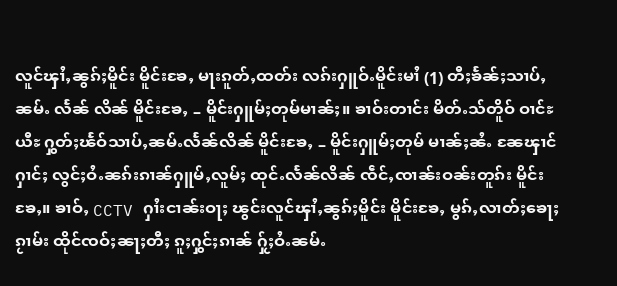လူင်ၾၢႆႇၼွၵ်ႈမိူင်း မိူင်းၶႄႇ မႃးၵူတ်ႇထတ်း လၵ်းႁူဝ်ႉမိူင်းမၢႆ (1) တီႈၶႅၼ်ႈသၢပ်ႇၼမ်ႉ လႅၼ် လိၼ် မိူင်းၶႄႇ – မိူင်းႁူမ်ႈတုမ်မၢၼ်ႈ။ ၶၢဝ်းတၢင်း မိတ်ႉသ်တိူဝ် ဝၢင်ႊယီႊ ႁွတ်ႈၽႅဝ်သၢပ်ႇၼမ်ႉလႅၼ်လိၼ် မိူင်းၶႄႇ – မိူင်းႁူမ်ႈတုမ် မၢၼ်ႈၼႆႉ ၼႄၾၢင်ႁၢင်ႈ လွင်ႈဝႆႉၼၵ်းၵၢၼ်ႁူမ်ႇလူမ်ႈ ထုင်ႉလႅၼ်လိၼ် ၸဵင်ႇၸၢၼ်းဝၼ်းတူၵ်း မိူင်းၶႄႇ။ ၶၢဝ်ႇ CCTV ႁၢႆးငၢၼ်းဝႃႈ ၽွင်းလူင်ၾၢႆႇၼွၵ်ႈမိူင်း မိူင်းၶႄႇ မွၵ်ႇလၢတ်ႈၶေႃႈၵႂၢမ်း ထိုင်ၸဝ်ႈၼႃႈတီႈ ၵူႈႁွင်ႈၵၢၼ် ႁႂ်ႈဝႆႉၼမ်ႉ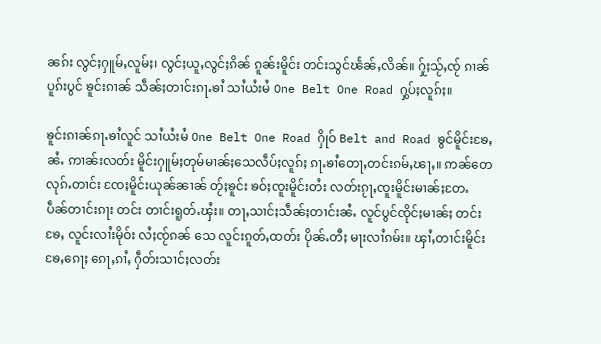ၼၵ်း လွင်ႈႁူမ်ႇလူမ်ႈ၊ လွင်ႈယူႇလွင်ႈၵိၼ် ၵူၼ်းမိူင်း တင်းသွင်ၽႅၼ်ႇလိၼ်။ ႁႂ်ႈသႂ်ႇၸႂ် ၵၢၼ်ပူၵ်းပွင် ၶူင်းၵၢၼ် သဵၼ်ႈတၢင်းၵႃႉၶၢႆ သၢႆယႆးမႆ One Belt One Road ႁွပ်ႈလူၵ်ႈ။

ၶူင်းၵၢၼ်ၵႃႉၶၢႆလူင် သၢႆယႆးမႆ One Belt One Road ႁိုဝ် Belt and Road ၶွင်မိူင်းၶႄႇၼႆႉ ဢၢၼ်းလတ်း မိူင်းႁူမ်ႈတုမ်မၢၼ်ႈသေလဵပ်ႈလူၵ်ႈ ၵႃႉၶၢႆတေႃႇတင်းၵမ်ႇၽႃႇ။ ဢၼ်တေလုၵ်ႉတၢင်း ၸႄႈမိူင်းယုၼ်ၼၢၼ် တႂ်ႈၶူင်း ၶဝ်ႈၸူးမိူင်းတႆး လတ်းၵႂႃႇၸူးမိူင်းမၢၼ်ႈတႄႉ ပဵၼ်တၢင်းၵႃး တင်း တၢင်းရူတ်ႉၾႆး။ တႃႇသၢင်ႈသဵၼ်ႈတၢင်းၼႆႉ လူင်ပွင်ၸိုင်ႈမၢၼ်ႈ တင်းၶႄႇ လူင်းလၢႆးမိုဝ်း လႆႈၸႂ်ၵၼ် သေ လူင်းၵူတ်ႇထတ်း ပိုၼ်ႉတီႈ မႃးလၢႆၵမ်း။ ၾၢႆႇတၢင်းမိူင်းၶႄႇၵေႃႈ ၵေႃႇၵၢႆႇ ႁဵတ်းသၢင်ႈလတ်း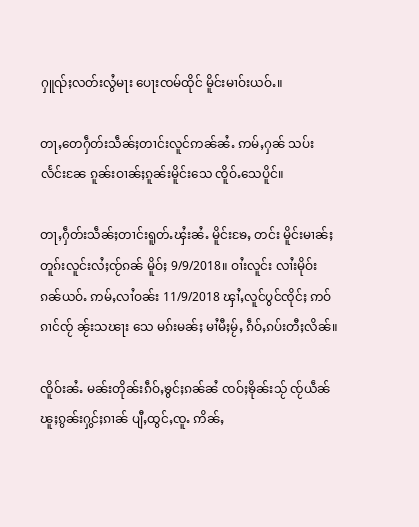ႁူၺ်ႈလတ်းလွႆမႃး ပေႃးၸမ်ထိုင် မိူင်းမၢဝ်းယဝ်ႉ။

တႃႇတေႁဵတ်းသဵၼ်ႈတၢင်းလူင်ဢၼ်ၼႆႉ ဢမ်ႇႁၼ် သပ်းလႅင်းၼႄ ၵူၼ်းဝၢၼ်ႈၵူၼ်းမိူင်းသေ ၸိူဝ်ႉသေပိူင်။

တႃႇႁဵတ်းသဵၼ်ႈတၢင်းရူတ်ႉၾႆးၼႆႉ မိူင်းၶႄႇ တင်း မိူင်းမၢၼ်ႈ တူၵ်းလူင်းလႆႈၸႂ်ၵၼ် မိူဝ်ႈ 9/9/2018။ ဝၢႆးလူင်း လၢႆးမိုဝ်းၵၼ်ယဝ်ႉ ဢမ်ႇလၢႆဝၼ်း 11/9/2018 ၾၢႆႇလူင်ပွင်ၸိုင်ႈ ဢဝ်ၵၢင်ၸႂ် ၼႂ်းသၽႃး သေ မၵ်းမၼ်ႈ မၢႆမီႈမႂ်ႇ ၵဵဝ်ႇၵပ်းတီႈလိၼ်။

ၸိူဝ်းၼႆႉ မၼ်းတိုၼ်းၵဵဝ်ႇၶွင်ႈၵၼ်ၼႆ ၸဝ်ႈၶိုၼ်းသႂ် ၸႂ်ယဵၼ် ၽူႈၵွၼ်းႁွင်ႈၵၢၼ် ပျီႇထွင်ႇၸူႉ ဢိၼ်ႇ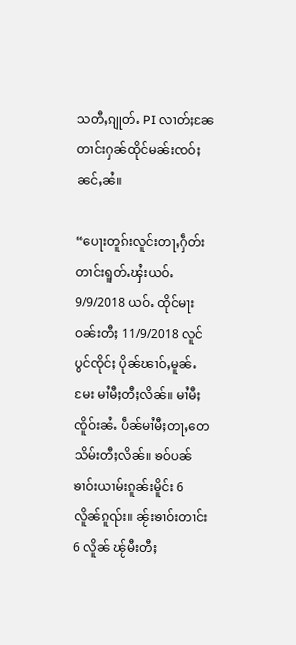သတီႇၵျုတ်ႉ PI လၢတ်ႈၼႄ တၢင်းႁၼ်ထိုင်မၼ်းၸဝ်ႈၼင်ႇၼႆ။

“ပေႃးတူၵ်းလူင်းတႃႇႁဵတ်းတၢင်းရူတ်ႉၾႆးယဝ်ႉ 9/9/2018 ယဝ်ႉ ထိုင်မႃး ဝၼ်းတီႈ 11/9/2018 လူင်ပွင်ၸိုင်ႈ ပိုၼ်ၽၢဝ်ႇမူၼ်ႉမႄး မၢႆမီႈတီႈလိၼ်။ မၢႆမီႈၸိူဝ်းၼႆႉ ပဵၼ်မၢႆမီႈတႃႇတေသိမ်းတီႈလိၼ်။ ၶဝ်ပၼ်ၶၢဝ်းယၢမ်းၵူၼ်းမိူင်း 6 လိူၼ်ၵူၺ်း။ ၼႂ်းၶၢဝ်းတၢင်း 6 လိူၼ် ၽႂ်မီးတီႈ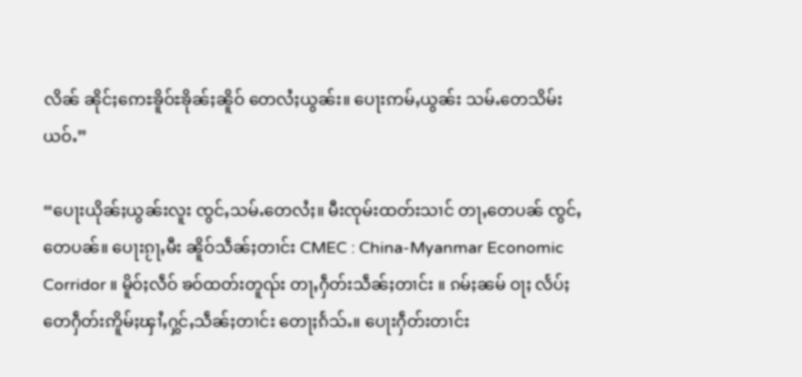လိၼ် ၼိုင်ႈဢေႊၶိူဝ်ႊၶိုၼ်ႈၼိူဝ် တေလႆႈယွၼ်း။ ပေႃးဢမ်ႇယွၼ်း သမ်ႉတေသိမ်းယဝ်ႉ”

“ပေႃးယိုၼ်ႈယွၼ်းလူး ၸွင်ႇသမ်ႉတေလႆႈ။ မီးၸုမ်းထတ်းသၢင် တႃႇတေပၼ် ၸွင်ႇတေပၼ်။ ပေႃးၵႂႃႇမီး ၼိူဝ်သဵၼ်ႈတၢင်း CMEC : China-Myanmar Economic Corridor ။ မိူဝ်ႈလဵဝ် ၶဝ်ထတ်းတူၺ်း တႃႇႁဵတ်းသဵၼ်ႈတၢင်း ။ ၵမ်ႈၼမ် ဝႃႈ လႅပ်ႈတေႁဵတ်းဢိူမ်ႈၾၢႆႇႁွင်ႇသဵၼ်ႈတၢင်း တေႃႈၵႅသ်ႉ။ ပေႃးႁဵတ်းတၢင်း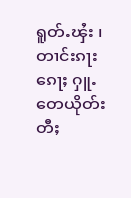ရူတ်ႉၾႆး ၊ တၢင်းၵႃး ၵေႃႈ ႁူႉတေယိုတ်းတီႈ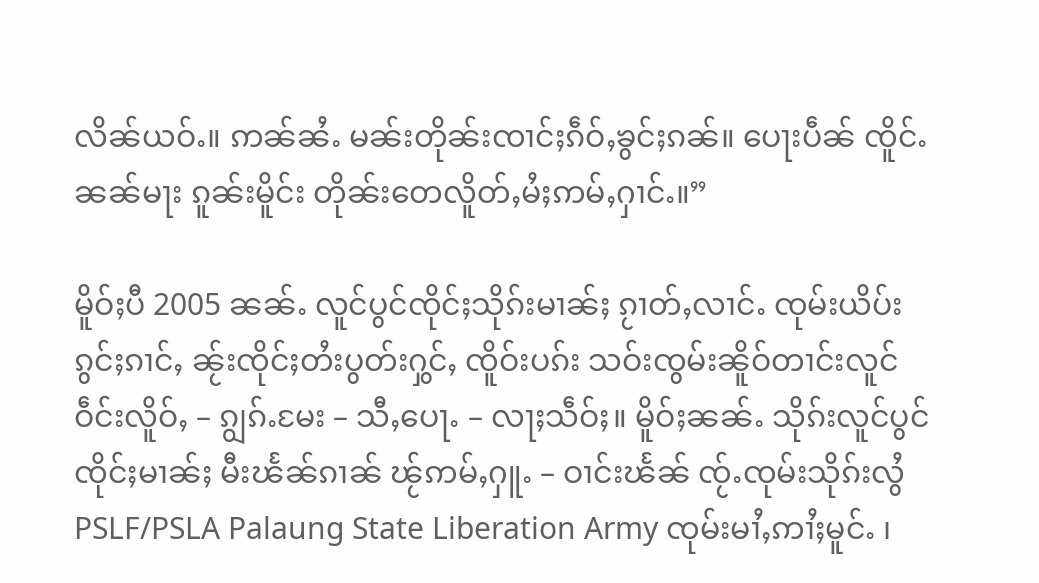လိၼ်ယဝ်ႉ။ ဢၼ်ၼႆႉ မၼ်းတိုၼ်းၸၢင်ႈၵဵဝ်ႇၶွင်ႈၵၼ်။ ပေႃးပဵၼ် ၸိူင်ႉၼၼ်မႃး ၵူၼ်းမိူင်း တိုၼ်းတေလိူတ်ႇမႆႈဢမ်ႇႁၢင်ႉ။”

မိူဝ်ႈပီ 2005 ၼၼ်ႉ လူင်ပွင်ၸိုင်ႈသိုၵ်းမၢၼ်ႈ ၵႂၢတ်ႇလၢင်ႉ ၸုမ်းယိပ်းၵွင်ႈၵၢင်ႇ ၼႂ်းၸိုင်ႈတႆးပွတ်းႁွင်ႇ ၸိူဝ်းပၵ်း သဝ်းၸွမ်းၼိူဝ်တၢင်းလူင် ဝဵင်းလိူဝ်ႇ – ၵျွၵ်ႉမႄး – သီႇပေႃႉ – လႃႈသဵဝ်ႈ။ မိူဝ်ႈၼၼ်ႉ သိုၵ်းလူင်ပွင်ၸိုင်ႈမၢၼ်ႈ မီးၽႅၼ်ၵၢၼ် ၽႂ်ဢမ်ႇႁူႉ – ဝၢင်းၽႅၼ် ၸႂ်ႉၸုမ်းသိုၵ်းလွႆ PSLF/PSLA Palaung State Liberation Army ၸုမ်းမၢႆႇဢၢႆႈမူင်ႉ ၊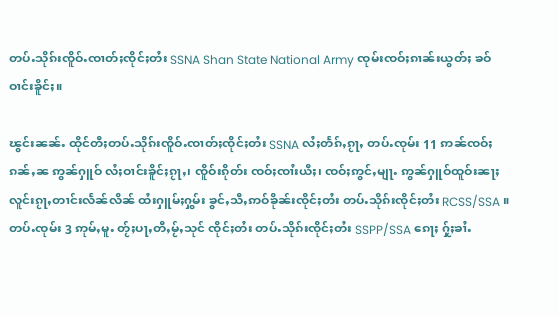တပ်ႉသိုၵ်းၸိူဝ်ႉၸၢတ်ႈၸိုင်ႈတႆး SSNA Shan State National Army ၸုမ်းၸဝ်ႈၵၢၼ်းယွတ်ႈ ၶဝ်ဝၢင်းၶိူင်ႈ။

ၽွင်းၼၼ်ႉ ထိုင်တီႈတပ်ႉသိုၵ်းၸိူဝ်ႉၸၢတ်ႈၸိုင်ႈတႆး SSNA လႆႈတႅၵ်ႇၵႂႃႇ တပ်ႉၸုမ်း 11 ဢၼ်ၸဝ်ႈၵၼ်ႇၼ ဢွၼ်ႁူဝ် လႆႈဝၢင်းၶိူင်ႈၵႂႃႇ၊ ၸိူဝ်းၵိုတ်း ၸဝ်ႈၸၢႆးယီႈ၊ ၸဝ်ႈဢွင်ႇမျႃႉ ဢွၼ်ႁူဝ်ထူဝ်းၼႃႈ လူင်းၵႂႃႇတၢင်းလႅၼ်လိၼ် ထႆးႁူမ်ႈႁွမ်း ၶွင်ႇသီႇဢဝ်ၶိုၼ်းၸိုင်ႈတႆး တပ်ႉသိုၵ်းၸိုင်ႈတႆး RCSS/SSA ။ တပ်ႉၸုမ်း 3 ဢုမ်ႇမူႉ တႂ်ႈပႃႇတီႇမႂ်ႇသုင် ၸိုင်ႈတႆး တပ်ႉသိုၵ်းၸိုင်ႈတႆး SSPP/SSA ၵေႃႈ ႁႂ်ႈၶၢႆႉ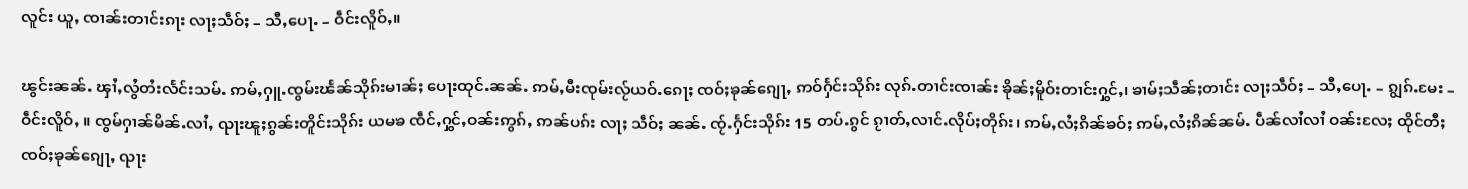လူင်း ယူႇ ၸၢၼ်းတၢင်းၵႃး လႃႈသဵဝ်ႈ – သီႇပေႃႉ – ဝဵင်းလိူဝ်ႇ။

ၽွင်းၼၼ်ႉ ၾၢႆႇလွႆတႆးလႅင်းသမ်ႉ ဢမ်ႇႁူႉၸွမ်းၽႅၼ်သိုၵ်းမၢၼ်ႈ ပေႃးထုင်ႉၼၼ်ႉ ဢမ်ႇမီးၸုမ်းလႂ်ယဝ်ႉၵေႃႈ ၸဝ်ႈၶုၼ်ၵျေႃႇ ဢဝ်ႁႅင်းသိုၵ်း လုၵ်ႉတၢင်းၸၢၼ်း ၶိုၼ်ႈမိူဝ်းတၢင်းႁွင်ႇ၊ ၶၢမ်ႈသဵၼ်ႈတၢင်း လႃႈသဵဝ်ႈ – သီႇပေႃႉ – ၵျွၵ်ႉမႄး – ဝဵင်းလိူဝ်ႇ ။ ၸွမ်ႁၢၼ်မိၼ်ႉလၢႆႇ ၺႃးၽူႈၵွၼ်းတိူင်းသိုၵ်း ယမၶ ၸဵင်ႇႁွင်ႇဝၼ်းဢွၵ်ႇ ဢၼ်ပၵ်း လႃႈ သဵဝ်ႈ ၼၼ်ႉ ၸႂ်ႉႁႅင်းသိုၵ်း 15 တပ်ႉၵွင် ၵႂၢတ်ႇလၢင်ႉလိုပ်ႈတိုၵ်း၊ ဢမ်ႇလႆႈၵိၼ်ၶဝ်ႈ ဢမ်ႇလႆႈၵိၼ်ၼမ်ႉ ပဵၼ်လၢႆလၢႆ ဝၼ်းလႄႈ ထိုင်တီႈ ၸဝ်ႈၶုၼ်ၵျေႃႇ ၺႃး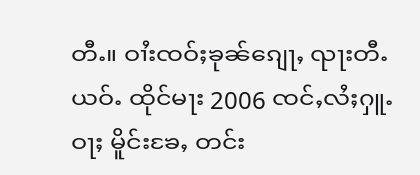တီႉ။ ဝၢႆးၸဝ်ႈၶုၼ်ၵျေႃႇ ၺႃးတီႉယဝ်ႉ ထိုင်မႃး 2006 ၸင်ႇလႆႈႁူႉဝႃႈ မိူင်းၶႄႇ တင်း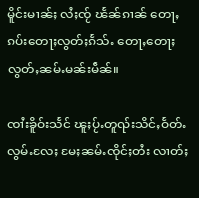မိူင်းမၢၼ်ႈ လႆႈၸႂ် ၽႅၼ်ၵၢၼ် တေႃႇၵပ်းတေႃႈလွတ်ႈၵႅသ်ႉ တေႃႇတေႃႈလွတ်ႇၼမ်ႉမၼ်းမဵၼ်။

ၸၢႆးၶိူဝ်းသႅင် ၽူႈပႂ်ႉတူၺ်းသိင်ႇဝႅတ်ႉလွမ်ႉလႄႈ မႄႈၼမ်ႉၸိုင်ႈတႆး လၢတ်ႈ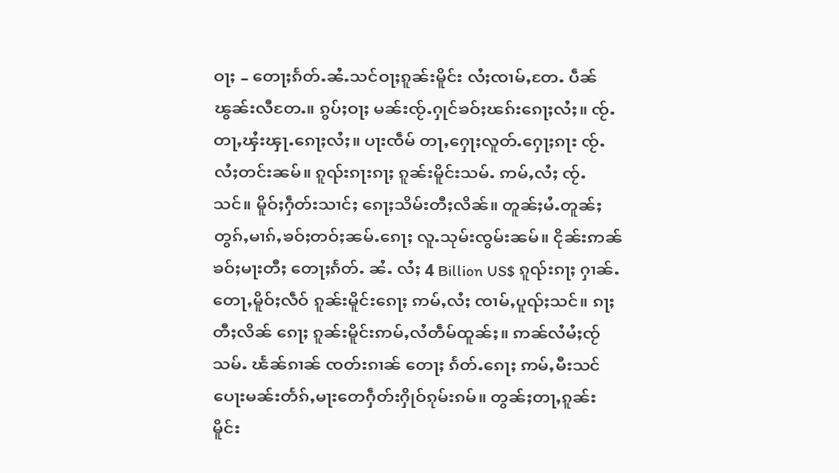ဝႃႈ – တေႃႈၵႅတ်ႉၼႆႉသင်ဝႃႈၵူၼ်းမိူင်း လႆႈၸၢမ်ႇတႄႉ ပဵၼ်ၽွၼ်းလီတႄႉ။ ၵွပ်ႈဝႃႈ မၼ်းၸႂ်ႉႁုင်ၶဝ်ႈၽၵ်းၵေႃႈလႆႈ။ ၸႂ်ႉ တႃႇၾႆးၾႃႉၵေႃႈလႆႈ။ ပႃးၸဵမ် တႃႇႁေႃႈလူတ်ႉႁေႃႈၵႃး ၸႂ်ႉလႆႈတင်းၼမ်။ ၵူၺ်းၵႃးၵႃႈ ၵူၼ်းမိူင်းသမ်ႉ ဢမ်ႇလႆႈ ၸႂ်ႉသင်။ မိူဝ်ႈႁဵတ်းသၢင်ႈ ၵေႃႈသိမ်းတီႈလိၼ်။ တူၼ်ႈမႆႉတူၼ်ႈတွၵ်ႇမၢၵ်ႇၶဝ်ႈတဝ်ႈၼမ်ႉၵေႃႈ လူႉသုမ်းၸွမ်းၼမ်။ ငိုၼ်းဢၼ်ၶဝ်ႈမႃးတီႈ တေႃႈၵႅတ်ႉ ၼႆႉ လႆႈ 4 Billion US$ ၵူၺ်းၵႃႈ ႁၢၼ်ႉတေႃႇမိူဝ်ႈလဵဝ် ၵူၼ်းမိူင်းၵေႃႈ ဢမ်ႇလႆႈ ၸၢမ်ႇပူၺ်ႈသင်။ ၵႃႈတီႈလိၼ် ၵေႃႈ ၵူၼ်းမိူင်းဢမ်ႇလႆတဵမ်ထူၼ်ႈ။ ဢၼ်လႆမႆႈၸႂ်သမ်ႉ ၽႅၼ်ၵၢၼ် ၸတ်းၵၢၼ် တေႃႈ ၵႅတ်ႉၵေႃႈ ဢမ်ႇမီးသင် ပေႃးမၼ်းတႅၵ်ႇမႃးတေႁဵတ်းႁိုဝ်ၵုမ်းၵမ်။ တွၼ်ႈတႃႇၵူၼ်းမိူင်း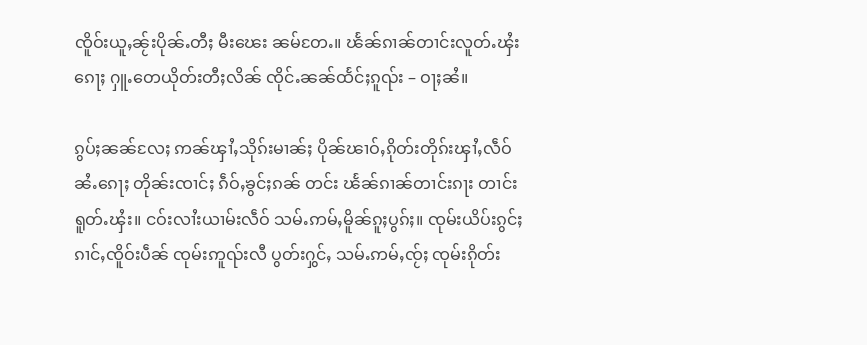ၸိူဝ်းယူႇၼႂ်းပိုၼ်ႉတီႈ မီးၽေး ၼမ်တႄႉ။ ၽႅၼ်ၵၢၼ်တၢင်းလူတ်ႉၾႆးၵေႃႈ ႁူႉတေယိုတ်းတီႈလိၼ် ၸိုင်ႉၼၼ်ထႅင်ႈၵူၺ်း – ဝႃႈၼႆ။

ၵွပ်ႈၼၼ်လႄႈ ဢၼ်ၾၢႆႇသိုၵ်းမၢၼ်ႈ ပိုၼ်ၽၢဝ်ႇၵိုတ်းတိုၵ်းၾၢႆႇလဵဝ် ၼႆႉၵေႃႈ တိုၼ်းၸၢင်ႈ ၵဵဝ်ႇၶွင်ႈၵၼ် တင်း ၽႅၼ်ၵၢၼ်တၢင်းၵႃး တၢင်းရူတ်ႉၾႆး။ ငဝ်းလၢႆးယၢမ်းလဵဝ် သမ်ႉဢမ်ႇမိူၼ်ၵူႈပွၵ်ႈ။ ၸုမ်းယိပ်းၵွင်ႈၵၢင်ႇၸိူဝ်းပဵၼ် ၸုမ်းဢူၺ်းလီ ပွတ်းႁွင်ႇ သမ်ႉဢမ်ႇၸႂ်ႈ ၸုမ်းၵိုတ်း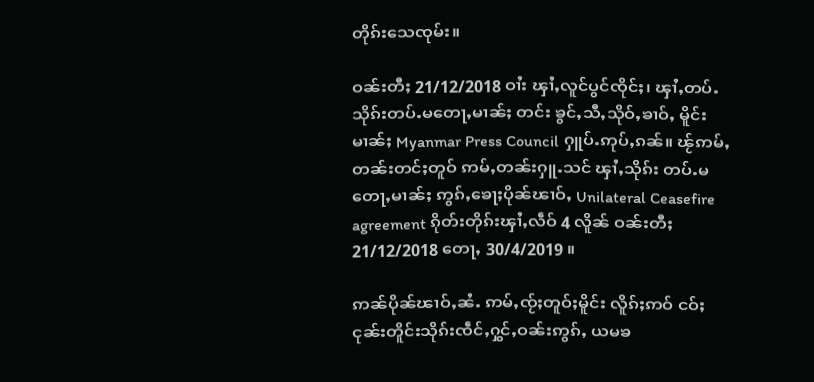တိုၵ်းသေၸုမ်း။

ဝၼ်းတီႈ 21/12/2018 ဝၢႆး ၾၢႆႇလူင်ပွင်ၸိုင်ႈ၊ ၾၢႆႇတပ်ႉသိုၵ်းတပ်ႉမတေႃႇမၢၼ်ႈ တင်း ၶွင်ႇသီႇသိုဝ်ႇၶၢဝ်ႇ မိူင်းမၢၼ်ႈ Myanmar Press Council ႁူပ်ႉဢုပ်ႇၵၼ်။ ၽႂ်ဢမ်ႇတၼ်းတင်ႈတူဝ် ဢမ်ႇတၼ်းႁူႉသင် ၾၢႆႇသိုၵ်း တပ်ႉမတေႃႇမၢၼ်ႈ ဢွၵ်ႇၶေႃႈပိုၼ်ၽၢဝ်ႇ Unilateral Ceasefire agreement ၵိုတ်းတိုၵ်းၾၢႆႇလဵဝ် 4 လိူၼ် ဝၼ်းတီႈ 21/12/2018 တေႃႇ 30/4/2019 ။

ဢၼ်ပိုၼ်ၽၢဝ်ႇၼႆႉ ဢမ်ႇၸႂ်ႈတူဝ်ႈမိူင်း လိူၵ်ႈဢဝ် ငဝ်ႈငုၼ်းတိူင်းသိုၵ်းၸဵင်ႇႁွင်ႇဝၼ်းဢွၵ်ႇ ယမၶ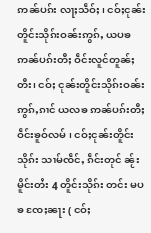ဢၼ်ပၵ်း လႃႈသဵဝ်ႈ၊ ငဝ်ႈငုၼ်းတိူင်းသိုၵ်းဝၼ်းဢွၵ်ႇ ယပၶ ဢၼ်ပၵ်းတီႈ ဝဵင်းလူင်တူၼ်ႈတီး၊ ငဝ်ႈ ငုၼ်းတိူင်းသိုၵ်းဝၼ်း ဢွၵ်ႇၵၢင် ယလၶ ဢၼ်ပၵ်းတီႈ ဝဵင်းၶူဝ်လမ် ၊ ငဝ်ႈငုၼ်းတိူင်းသိုၵ်း သၢမ်ၸဵင်ႇ ၵဵင်းတုင် ၼႂ်းမိူင်းတႆး 4 တိူင်းသိုၵ်း တင်း မပၶ ၸႄႈၼႃး ( ငဝ်ႈ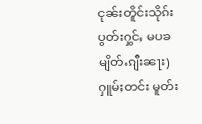ငုၼ်းတိူင်းသိုၵ်းပွတ်းႁွင်ႇ မပၶ မျိတ်ႉၵျီးၼႃး) ႁူမ်ႈတင်း မူတ်း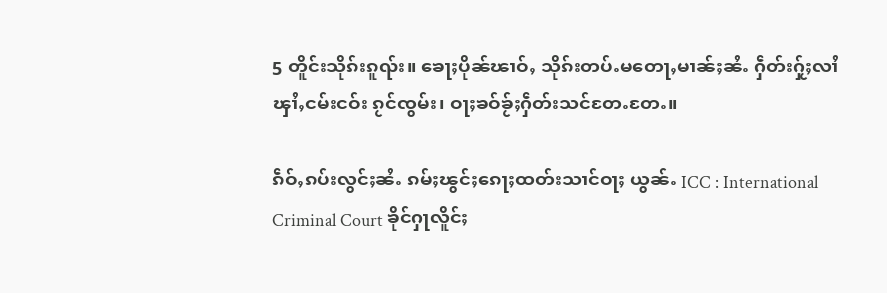5 တိူင်းသိုၵ်းၵူၺ်း။ ၶေႃႈပိုၼ်ၽၢဝ်ႇ သိုၵ်းတပ်ႉမတေႃႇမၢၼ်ႈၼႆႉ ႁဵတ်းႁႂ်ႈလၢႆၾၢႆႇငမ်းငဝ်း ၵႂင်ၸွမ်း၊ ဝႃႈၶဝ်ၶႂ်ႈႁဵတ်းသင်တႄႉတႄႉ။

ၵဵဝ်ႇၵပ်းလွင်ႈၼႆႉ ၵမ်ႈၽွင်ႈၵေႃႈထတ်းသၢင်ဝႃႈ ယွၼ်ႉ ICC : International Criminal Court ၶိုင်ႁႃလိူင်ႈ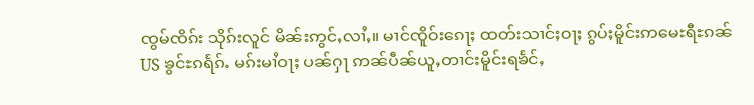ၸွမ်ၸိၵ်း သိုၵ်းလူင် မိၼ်းဢွင်ႇလၢႆႇ။ မၢင်ၸိူဝ်းၵေႃႈ ထတ်းသၢင်ႈဝႃႈ ၵွပ်ႈမိူင်းဢမေႊရီႊၵၼ် US ၶွင်ႊၵရႅၵ်ႉ မၵ်းမၢႆဝႃႈ ပၼ်ႁႃ ဢၼ်ပဵၼ်ယူႇတၢင်းမိူင်းရၶႅင်ႇ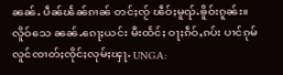ၼၼ်ႉ ပဵၼ်ၽႅၼ်ၵၢၼ် တင်ႈၸႂ် ၽဵဝ်ႈမူၺ်ႉၶိူဝ်းၵူၼ်း။ လိူဝ်သေ ၼၼ်ႉၵေႃႈယင်း မီးထႅင်ႈ ဝႃႈၵဵဝ်ႇၵပ်း ပၢင်ၵုမ်လူင်ၸၢတ်ႈၸိုင်ႈလုမ်ႈၾႃႉ UNGA: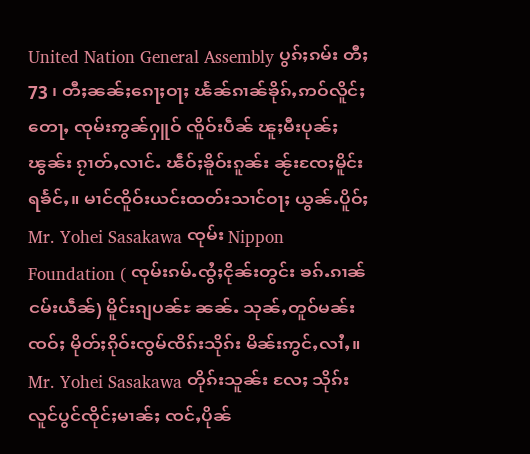United Nation General Assembly ပွၵ်ႈၵမ်း တီႈ 73 ၊ တီႈၼၼ်ႈၵေႃႈဝႃႈ ၽႅၼ်ၵၢၼ်ၶိုၵ်ႇဢဝ်လိူင်ႈတေႃႇ ၸုမ်းဢွၼ်ႁူဝ် ၸိူဝ်းပဵၼ် ၽူႈမီးပုၼ်ႈၽွၼ်း ၵႂၢတ်ႇလၢင်ႉ ၽဵဝ်ႈၶိူဝ်းၵူၼ်း ၼႂ်းၸႄႈမိူင်းရၶႅင်ႇ။ မၢင်ၸိူဝ်းယင်းထတ်းသၢင်ဝႃႈ ယွၼ်ႉပိူဝ်ႈ Mr. Yohei Sasakawa ၸုမ်း Nippon Foundation ( ၸုမ်းၵမ်ႉၸွႆႈငိုၼ်းတွင်း ၶၵ်ႉၵၢၼ်ငမ်းယဵၼ်) မိူင်းၵျပၼ်ႊ ၼၼ်ႉ သုၼ်ႇတူဝ်မၼ်းၸဝ်ႈ မိုတ်ႈၵိုဝ်းၸွမ်ၸိၵ်းသိုၵ်း မိၼ်းဢွင်ႇလၢႆႇ။ Mr. Yohei Sasakawa တိုၵ်းသူၼ်း လႄႈ သိုၵ်းလူင်ပွင်ၸိုင်ႈမၢၼ်ႈ ၸင်ႇပိုၼ်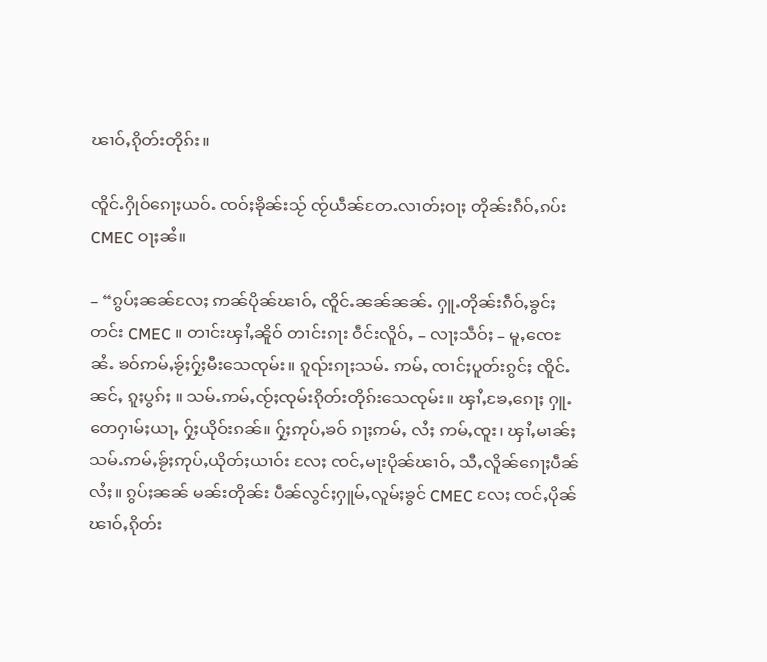ၽၢဝ်ႇၵိုတ်းတိုၵ်း။

ၸိူင်ႉႁိုဝ်ၵေႃႈယဝ်ႉ ၸဝ်ႈၶိုၼ်းသႂ် ၸႂ်ယဵၼ်တႄႉလၢတ်ႈဝႃႈ တိုၼ်းၵဵဝ်ႇၵပ်း CMEC ဝႃႈၼႆ။

– “ၵွပ်ႈၼၼ်လႄႈ ဢၼ်ပိုၼ်ၽၢဝ်ႇ ၸိူင်ႉၼၼ်ၼၼ်ႉ ႁူႉတိုၼ်းၵဵဝ်ႇၶွင်ႈတင်း CMEC ။ တၢင်းၾၢႆႇၼိူဝ် တၢင်းၵႃး ဝဵင်းလိူဝ်ႇ – လႃႈသဵဝ်ႈ – မူႇၸေႊၼႆႉ ၶဝ်ဢမ်ႇၶႂ်ႈႁႂ်ႈမီးသေၸုမ်း။ ၵူၺ်းၵႃႈသမ်ႉ ဢမ်ႇ ၸၢင်ႈပူတ်းၵွင်ႈ ၸိူင်ႉၼင်ႇ ၵူႈပွၵ်ႈ ။ သမ်ႉဢမ်ႇၸႂ်ႈၸုမ်းၵိုတ်းတိုၵ်းသေၸုမ်း။ ၾၢႆႇၶႄႇၵေႃႈ ႁူႉတေႁၢမ်ႈယႃႇ ႁႂ်ႈယိုဝ်းၵၼ်။ ႁႂ်ႈဢုပ်ႇၶဝ် ၵႃႈဢမ်ႇ လႆႈ ဢမ်ႇၸူး၊ ၾၢႆႇမၢၼ်ႈသမ်ႉဢမ်ႇၶႂ်ႈဢုပ်ႇယိုတ်ႈယၢဝ်း လႄႈ ၸင်ႇမႃးပိုၼ်ၽၢဝ်ႇ သီႇလိူၼ်ၵေႃႈပဵၼ်လႆႈ။ ၵွပ်ႈၼၼ် မၼ်းတိုၼ်း ပဵၼ်လွင်ႈႁူမ်ႇလူမ်ႈၶွင် CMEC လႄႈ ၸင်ႇပိုၼ်ၽၢဝ်ႇၵိုတ်း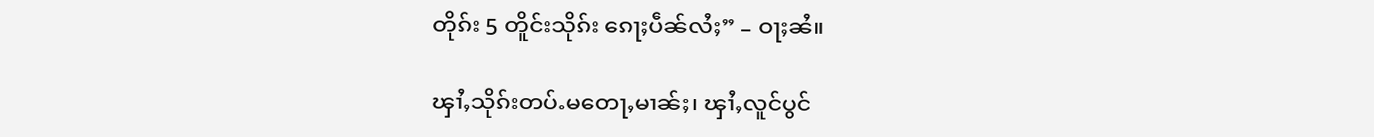တိုၵ်း 5 တိူင်းသိုၵ်း ၵေႃႈပဵၼ်လႆႈ” – ဝႃႈၼႆ။

ၾၢႆႇသိုၵ်းတပ်ႉမတေႃႇမၢၼ်ႈ၊ ၾၢႆႇလူင်ပွင်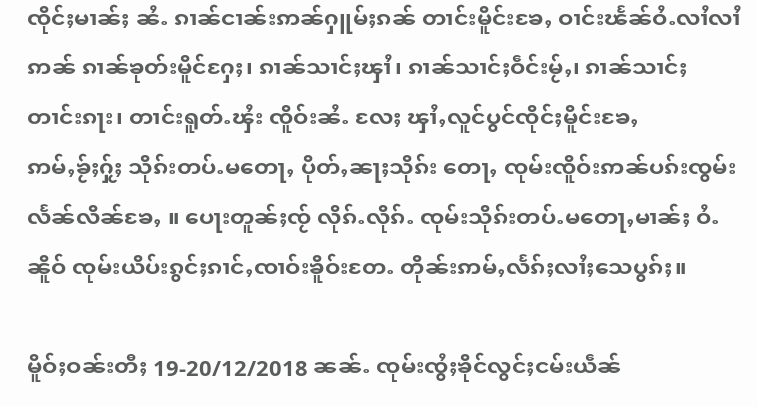ၸိုင်ႈမၢၼ်ႈ ၼႆႉ ၵၢၼ်ငၢၼ်းဢၼ်ႁူမ်ႈၵၼ် တၢင်းမိူင်းၶႄႇ ဝၢင်းၽႅၼ်ဝႆႉလၢႆလၢႆဢၼ် ၵၢၼ်ၶုတ်းမိူင်ႁႄႈ၊ ၵၢၼ်သၢင်ႈၾၢႆ၊ ၵၢၼ်သၢင်ႈဝဵင်းမႂ်ႇ၊ ၵၢၼ်သၢင်ႈတၢင်းၵႃး၊ တၢင်းရူတ်ႉၾႆး ၸိူဝ်းၼႆႉ လႄႈ ၾၢႆႇလူင်ပွင်ၸိုင်ႈမိူင်းၶႄႇ ဢမ်ႇၶႂ်ႈႁႂ်ႈ သိုၵ်းတပ်ႉမတေႃႇ ပိုတ်ႇၼႃႈသိုၵ်း တေႃႇ ၸုမ်းၸိူဝ်းဢၼ်ပၵ်းၸွမ်းလႅၼ်လိၼ်ၶႄႇ ။ ပေႃးတူၼ်ႈၸႂ် လိုၵ်ႉလိုၵ်ႉ ၸုမ်းသိုၵ်းတပ်ႉမတေႃႇမၢၼ်ႈ ဝႆႉၼိူဝ် ၸုမ်းယိပ်းၵွင်ႈၵၢင်ႇၸၢဝ်းၶိူဝ်းတႄႉ တိုၼ်းဢမ်ႇလႅၵ်ႈလၢႆႈသေပွၵ်ႈ။

မိူဝ်ႈဝၼ်းတီႈ 19-20/12/2018 ၼၼ်ႉ ၸုမ်းၸွႆႈၶိုင်လွင်ႈငမ်းယဵၼ်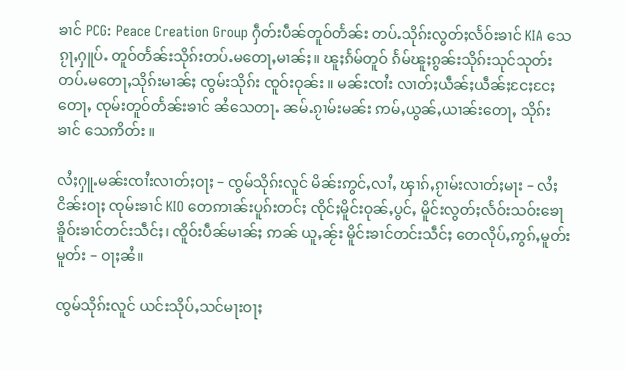ၶၢင် PCG: Peace Creation Group ႁဵတ်းပဵၼ်တူဝ်တႅၼ်း တပ်ႉသိုၵ်းလွတ်ႈလႅဝ်းၶၢင် KIA သေ ၵႂႃႇႁူပ်ႉ တူဝ်တႅၼ်းသိုၵ်းတပ်ႉမတေႃႇမၢၼ်ႈ။ ၽူႈၵႅမ်တူဝ် ၵႅမ်ၽူႈၵွၼ်းသိုၵ်းသုင်သုတ်း တပ်ႉမတေႃႇသိုၵ်းမၢၼ်ႈ ၸွမ်းသိုၵ်း ၸူဝ်းဝုၼ်း ။ မၼ်းၸၢႆး လၢတ်ႈယဵၼ်ႈယဵၼ်ႈငႄႈငႄႈ တေႃႇ ၸုမ်းတူဝ်တႅၼ်းၶၢင် ၼႆသေတႃႉ ၼမ်ႉၵႂၢမ်းမၼ်း ဢမ်ႇယွၼ်ႇယၢၼ်းတေႃႇ သိုၵ်းၶၢင် သေဢိတ်း ။

လႆႈႁူႉမၼ်းၸၢႆးလၢတ်ႈဝႃႈ – ၸွမ်သိုၵ်းလူင် မိၼ်းဢွင်ႇလၢႆႇ ၾၢၵ်ႇၵႂၢမ်းလၢတ်ႈမႃး – လႆႈငိၼ်းဝႃႈ ၸုမ်းၶၢင် KIO တေဢၢၼ်းပူၵ်းတင်ႈ ၸိုင်ႈမိူင်းဝုၼ်ႇပွင်ႇ မိူင်းလွတ်ႈလႅဝ်းသဝ်းၶေႃၶိူဝ်းၶၢင်တင်းသဵင်ႈ၊ ၸိူဝ်းပဵၼ်မၢၼ်ႈ ဢၼ် ယူႇၼႂ်း မိူင်းၶၢင်တင်းသဵင်ႈ တေလိုပ်ႇဢွၵ်ႇမူတ်းမူတ်း – ဝႃႈၼႆ။

ၸွမ်သိုၵ်းလူင် ယင်းသိုပ်ႇသင်မႃးဝႃႈ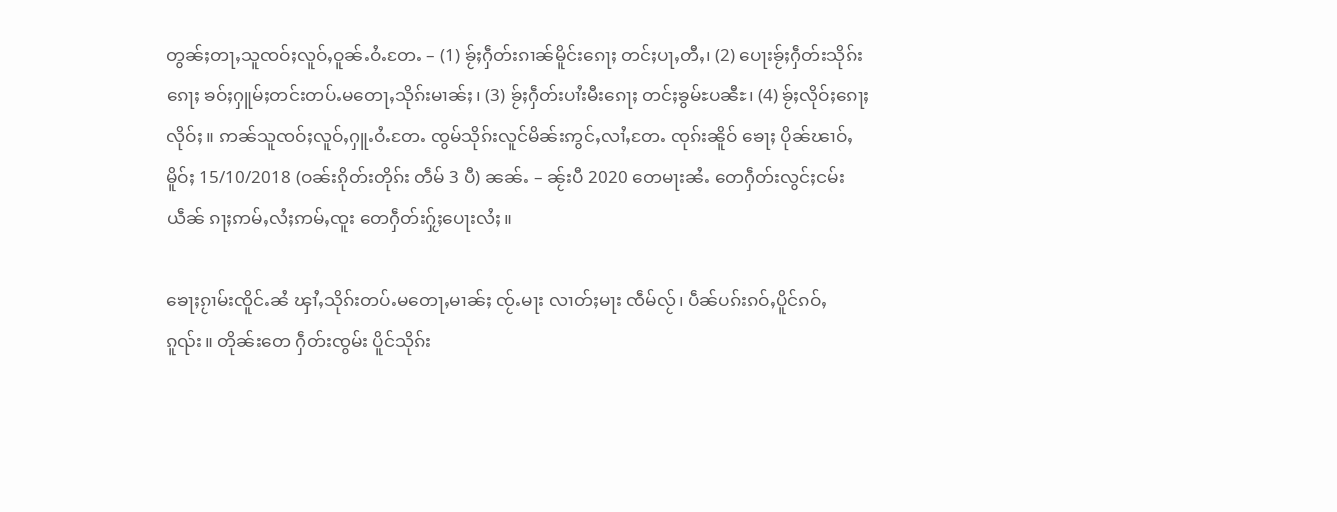တွၼ်ႈတႃႇသူၸဝ်ႈလူဝ်ႇဝူၼ်ႉဝႆႉတႄႉ – (1) ၶႂ်ႈႁဵတ်းၵၢၼ်မိူင်းၵေႃႈ တင်ႈပႃႇတီႇ၊ (2) ပေႃးၶႂ်ႈႁဵတ်းသိုၵ်းၵေႃႈ ၶဝ်ႈႁူမ်ႈတင်းတပ်ႉမတေႃႇသိုၵ်းမၢၼ်ႈ၊ (3) ၶႂ်ႈႁဵတ်းပၢႆးမီးၵေႃႈ တင်ႈၶွမ်ႊပၼီႊ၊ (4) ၶႂ်ႈလိုဝ်ႈၵေႃႈလိုဝ်ႈ။ ဢၼ်သူၸဝ်ႈလူဝ်ႇႁူႉဝႆႉတႄႉ ၸွမ်သိုၵ်းလူင်မိၼ်းဢွင်ႇလၢႆႇတႄႉ ၸုၵ်းၼိူဝ် ၶေႃႈ ပိုၼ်ၽၢဝ်ႇ မိူဝ်ႈ 15/10/2018 (ဝၼ်းၵိုတ်းတိုၵ်း တဵမ် 3 ပီ) ၼၼ်ႉ – ၼႂ်းပီ 2020 တေမႃးၼႆႉ တေႁဵတ်းလွင်ႈငမ်းယဵၼ် ၵႃႈဢမ်ႇလႆႈဢမ်ႇၸူး တေႁဵတ်းႁႂ်ႈပေႃးလႆႈ။

ၶေႃႈၵႂၢမ်းၸိူင်ႉၼႆ ၾၢႆႇသိုၵ်းတပ်ႉမတေႃႇမၢၼ်ႈ ၸႂ်ႉမႃး လၢတ်ႈမႃး ၸဵမ်လႂ်၊ ပဵၼ်ပၵ်းၵဝ်ႇပိူင်ၵဝ်ႇၵူၺ်း။ တိုၼ်းတေ ႁဵတ်းၸွမ်း ပိူင်သိုၵ်း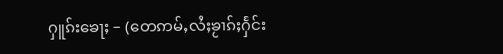ႁူၵ်းၶေႃႈ – (တေဢမ်ႇလႆႈၶႂၢၵ်ႈႁႅင်း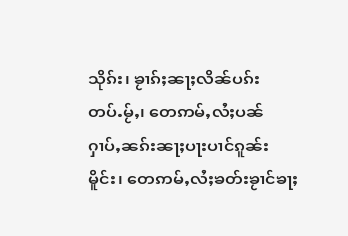သိုၵ်း၊ ၶႂၢၵ်ႈၼႃႈလိၼ်ပၵ်းတပ်ႉမႂ်ႇ၊ တေဢမ်ႇလႆႈပၼ် ႁၢပ်ႇၼၵ်းၼႃႈပႃးပၢင်ၵူၼ်းမိူင်း၊ တေဢမ်ႇလႆႈၶတ်းၶႂၢင်ၶႃႈ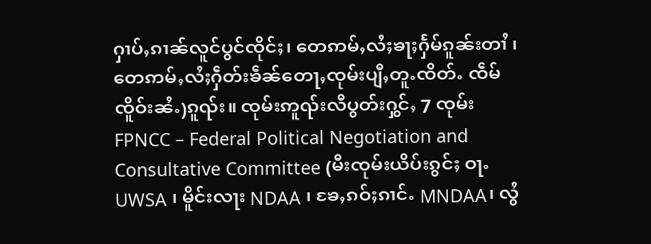ႁၢပ်ႇၵၢၼ်လူင်ပွင်ၸိုင်ႈ၊ တေဢမ်ႇလႆႈၶႃႈႁႅမ်ၵူၼ်းတၢႆ ၊ တေဢမ်ႇလႆႈႁဵတ်းၶဵၼ်တေႃႇၸုမ်းပျီႇတူႉၸိတ်ႉ ၸဵမ်ၸိူဝ်းၼႆႉ)ၵူၺ်း။ ၸုမ်းဢူၺ်းလီပွတ်းႁွင်ႇ 7 ၸုမ်း FPNCC – Federal Political Negotiation and Consultative Committee (မီးၸုမ်းယိပ်းၵွင်ႈ ဝႃႉ UWSA ၊ မိူင်းလႃး NDAA ၊ ၶႄႇၵဝ်ႈၵၢင်ႉ MNDAA၊ လွႆ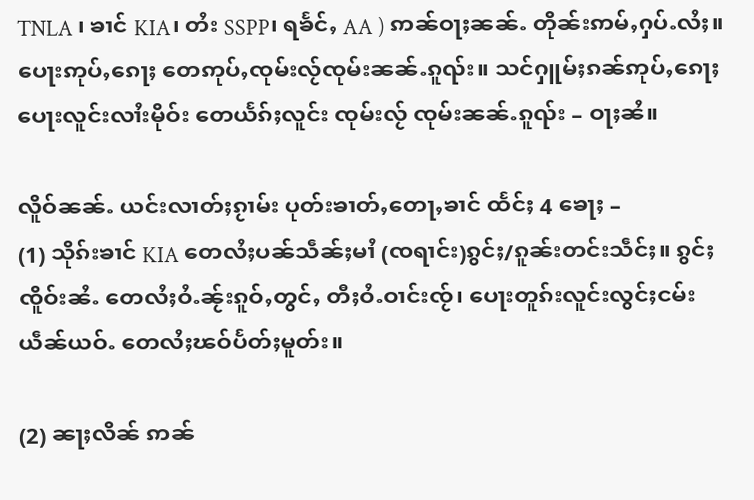TNLA ၊ ၶၢင် KIA၊ တႆး SSPP၊ ရၶႅင်ႇ AA ) ဢၼ်ဝႃႈၼၼ်ႉ တိုၼ်းဢမ်ႇႁပ်ႉလႆႈ။ ပေႃးဢုပ်ႇၵေႃႈ တေဢုပ်ႇၸုမ်းလႂ်ၸုမ်းၼၼ်ႉၵူၺ်း။ သင်ႁူမ်ႈၵၼ်ဢုပ်ႇၵေႃႈ ပေႃးလူင်းလၢႆးမိုဝ်း တေယႅၵ်ႈလူင်း ၸုမ်းလႂ် ၸုမ်းၼၼ်ႉၵူၺ်း – ဝႃႈၼႆ။

လိူဝ်ၼၼ်ႉ ယင်းလၢတ်ႈၵႂၢမ်း ပုတ်းၶၢတ်ႇတေႃႇၶၢင် ထႅင်ႈ 4 ၶေႃႈ –
(1) သိုၵ်းၶၢင် KIA တေလႆႈပၼ်သဵၼ်ႈမၢႆ (ၸရၢင်း)ၵွင်ႈ/ၵူၼ်းတင်းသဵင်ႈ။ ၵွင်ႈၸိူဝ်းၼႆႉ တေလႆႈဝႆႉၼႂ်းၵူဝ်ႇတွင်ႇ တီႈဝႆႉဝၢင်းၸႂ်၊ ပေႃးတူၵ်းလူင်းလွင်ႈငမ်းယဵၼ်ယဝ်ႉ တေလႆႈၽဝ်ပႅတ်ႈမူတ်း။

(2) ၼႃႈလိၼ် ဢၼ်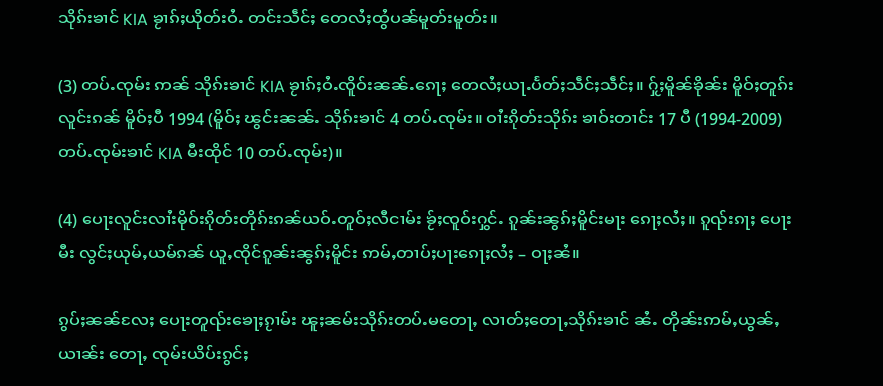သိုၵ်းၶၢင် KIA ၶႂၢၵ်ႈယိုတ်းဝႆႉ တင်းသဵင်ႈ တေလႆႈထွႆပၼ်မူတ်းမူတ်း။

(3) တပ်ႉၸုမ်း ဢၼ် သိုၵ်းၶၢင် KIA ၶႂၢၵ်ႈဝႆႉၸိူဝ်းၼၼ်ႉၵေႃႈ တေလႆႈယႃႉပႅတ်ႈသဵင်ႈသဵင်ႈ။ ႁႂ်ႈမိူၼ်ၶိုၼ်း မိူဝ်ႈတူၵ်း လူင်းၵၼ် မိူဝ်ႈပီ 1994 (မိူဝ်ႈ ၽွင်းၼၼ်ႉ သိုၵ်းၶၢင် 4 တပ်ႉၸုမ်း။ ဝၢႆးၵိုတ်းသိုၵ်း ၶၢဝ်းတၢင်း 17 ပီ (1994-2009) တပ်ႉၸုမ်းၶၢင် KIA မီးထိုင် 10 တပ်ႉၸုမ်း)။

(4) ပေႃးလူင်းလၢႆးမိုဝ်းၵိုတ်းတိုၵ်းၵၼ်ယဝ်ႉတူဝ်ႈလီငၢမ်း ၶႂ်ႈၸူဝ်းႁွင်ႉ ၵူၼ်းၼွၵ်ႈမိူင်းမႃး ၵေႃႈလႆႈ။ ၵူၺ်းၵႃႈ ပေႃးမီး လွင်ႈယုမ်ႇယမ်ၵၼ် ယူႇၸိုင်ၵူၼ်းၼွၵ်ႈမိူင်း ဢမ်ႇတၢပ်ႈပႃးၵေႃႈလႆႈ – ဝႃႈၼႆ။

ၵွပ်ႈၼၼ်လႄႈ ပေႃးတူၺ်းၶေႃႈၵႂၢမ်း ၽူႈၼမ်းသိုၵ်းတပ်ႉမတေႃႇ လၢတ်ႈတေႃႇသိုၵ်းၶၢင် ၼႆႉ တိုၼ်းဢမ်ႇယွၼ်ႇ ယၢၼ်း တေႃႇ ၸုမ်းယိပ်းၵွင်ႈ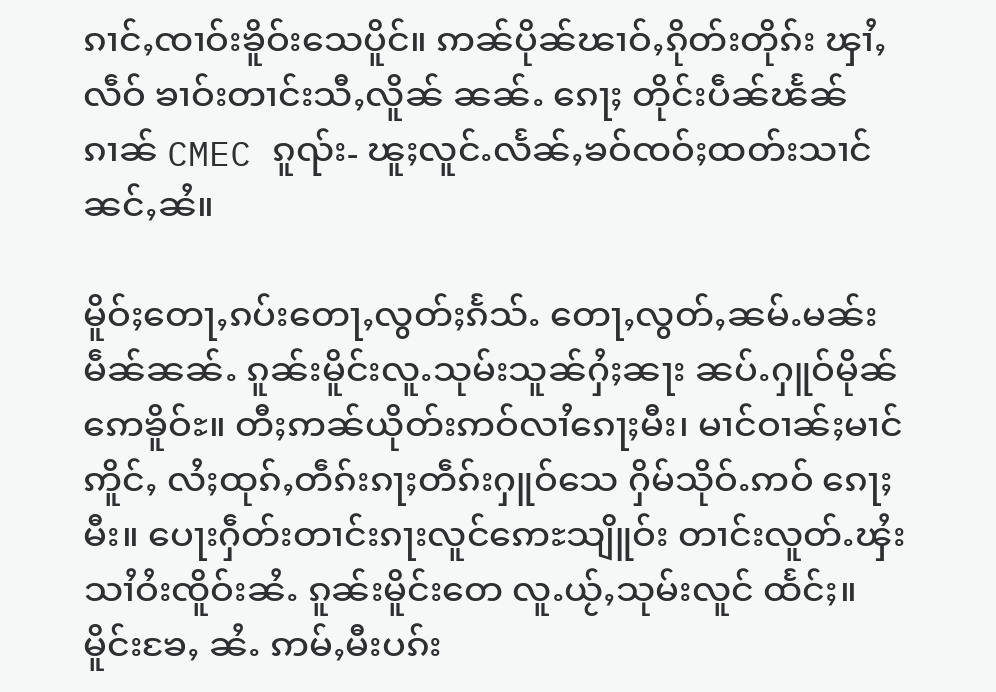ၵၢင်ႇၸၢဝ်းၶိူဝ်းသေပိူင်။ ဢၼ်ပိုၼ်ၽၢဝ်ႇၵိုတ်းတိုၵ်း ၾၢႆႇလဵဝ် ၶၢဝ်းတၢင်းသီႇလိူၼ် ၼၼ်ႉ ၵေႃႈ တိုင်းပဵၼ်ၽႅၼ်ၵၢၼ် CMEC ၵူၺ်း- ၽူႈလူင်ႉလႅၼ်ႇၶဝ်ၸဝ်ႈထတ်းသၢင်ၼင်ႇၼႆ။

မိူဝ်ႈတေႃႇၵပ်းတေႃႇလွတ်ႈၵႅသ်ႉ တေႃႇလွတ်ႇၼမ်ႉမၼ်းမဵၼ်ၼၼ်ႉ ၵူၼ်းမိူင်းလူႉသုမ်းသူၼ်ႁႆႈၼႃး ၼပ်ႉႁူဝ်မိုၼ် ဢေၶိူဝ်ႊ။ တီႈဢၼ်ယိုတ်းဢဝ်လၢႆၵေႃႈမီး၊ မၢင်ဝၢၼ်ႈမၢင်ဢိူင်ႇ လႆႈထုၵ်ႇတဵၵ်းၵႃႈတဵၵ်းႁူဝ်သေ ႁိမ်သိုဝ်ႉဢဝ် ၵေႃႈမီး။ ပေႃးႁဵတ်းတၢင်းၵႃးလူင်ဢေႊသျိူဝ်း တၢင်းလူတ်ႉၾႆးသၢႆဝႆးၸိူဝ်းၼႆႉ ၵူၼ်းမိူင်းတေ လူႉယႂ်ႇသုမ်းလူင် ထႅင်ႈ။ မိူင်းၶႄႇ ၼႆႉ ဢမ်ႇမီးပၵ်း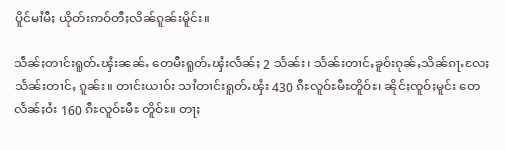ပိူင်မၢႆမီႈ ယိုတ်းဢဝ်တီႈလိၼ်ၵူၼ်းမိူင်း။

သဵၼ်ႈတၢင်းရူတ်ႉၾႆးၼၼ်ႉ တေမီးရူတ်ႉၾႆးလႅၼ်ႈ 2 သႅၼ်း၊ သႅၼ်းတၢင်ႇၶူဝ်းၵုၼ်ႇသိၼ်ၵႃႉလႄႈ သႅၼ်းတၢင်ႇ ၵူၼ်း။ တၢင်းယၢဝ်း သၢႆတၢင်းရူတ်ႉၾႆး 430 ၵီႊလူဝ်ႊမီႊတိူဝ်ႊ၊ ၼိုင်ႈၸူဝ်ႈမူင်း တေလႅၼ်ႈဝႆး 160 ၵီႊလူဝ်ႊမီႊ တိူဝ်ႊ။ တႃႈ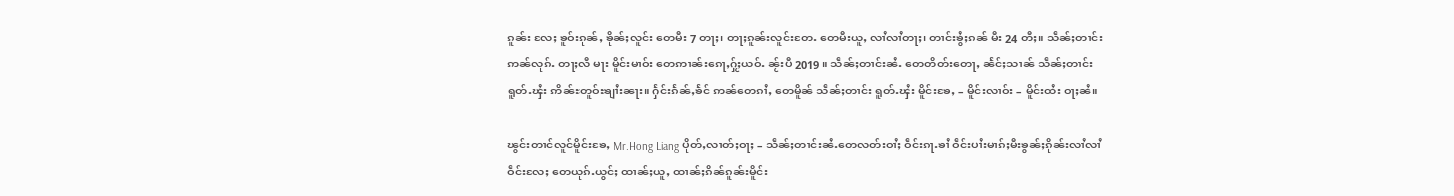ၵူၼ်း လႄႈ ၶူဝ်းၵုၼ်ႇ ၶိုၼ်ႈလူင်း တေမီး 7 တႃႈ၊ တႃႈၵူၼ်းလူင်းတႄႉ တေမီးယူႇ လၢႆလၢႆတႃႈ၊ တၢင်းၶွႆႈၵၼ် မီး 24 တီႈ။ သဵၼ်ႈတၢင်း ဢၼ်လုၵ်ႉ တႃႈလီ မႃး မိူင်းမၢဝ်း တေဢၢၼ်းၵေႃႇႁႂ်ႈယဝ်ႉ ၼႂ်းပီ 2019 ။ သဵၼ်ႈတၢင်းၼႆႉ တေတိတ်းတေႃႇ ၼႅင်ႈသၢၼ် သဵၼ်ႈတၢင်းရူတ်ႉၾႆး ဢိၼ်ႊတူဝ်ႊၶျၢႆးၼႃး။ ႁႅင်းၵႅၼ်ႇၶႅင် ဢၼ်တေၵၢႆႇ တေမိူၼ် သဵၼ်ႈတၢင်း ရူတ်ႉၾႆး မိူင်းၶႄႇ – မိူင်းလၢဝ်း – မိူင်းထႆး ဝႃႈၼႆ။

ၽွင်းတၢင်လူင်မိူင်းၶႄႇ Mr.Hong Liang ပိုတ်ႇလၢတ်ႈဝႃႈ – သဵၼ်ႈတၢင်းၼႆႉတေလတ်းဝၢႆႈ ဝဵင်းၵႃႉၶၢႆ ဝဵင်းပၢႆးမၢၵ်ႈမီးၶွၼ်ႈၵိုၼ်းလၢႆလၢႆဝဵင်းလႄႈ တေယုၵ်ႉယွင်ႈ ထၢၼ်ႈယူႇ ထၢၼ်ႈၵိၼ်ၵူၼ်းမိူင်း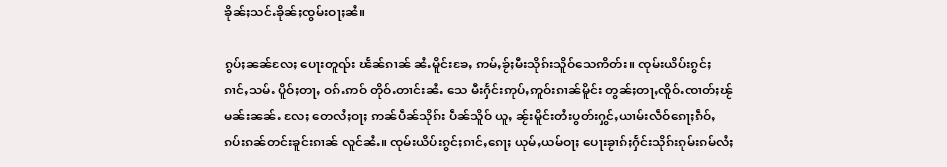ၶိုၼ်ႈသင်ႉၶိုၼ်ႈၸွမ်းဝႃႈၼႆ။

ၵွပ်ႈၼၼ်လႄႈ ပေႃးတူၺ်း ၽႅၼ်ၵၢၼ် ၼႆႉမိူင်းၶႄႇ ဢမ်ႇၶႂ်ႈမီးသိုၵ်းသိူဝ်သေဢိတ်း။ ၸုမ်းယိပ်းၵွင်ႈၵၢင်ႇသမ်ႉ ပိူဝ်ႈတႃႇ ဝၵ်ႉဢဝ် တိုဝ်ႉတၢင်းၼႆႉ သေ မီးႁႅင်းဢုပ်ႇဢူဝ်းၵၢၼ်မိူင်း တွၼ်ႈတႃႇၸိူဝ်ႉၸၢတ်ႈၽႂ်မၼ်းၼၼ်ႉ လႄႈ တေလႆႈဝႃႈ ဢၼ်ပဵၼ်သိုၵ်း ပဵၼ်သိူဝ် ယူႇ ၼႂ်းမိူင်းတႆးပွတ်းႁွင်ႇယၢမ်းလဵဝ်ၵေႃႈၵဵဝ်ႇၵပ်းၵၼ်တင်းၶူင်းၵၢၼ် လူင်ၼႆႉ။ ၸုမ်းယိပ်းၵွင်ႈၵၢင်ႇၵေႃႈ ယုမ်ႇယမ်ဝႃႈ ပေႃးၶႂၢၵ်ႈႁႅင်းသိုၵ်းၵုမ်းၵမ်လႆႈ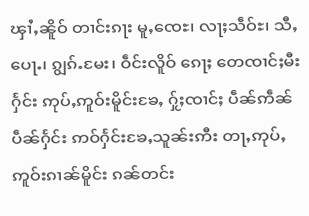ၾၢႆႇၼိူဝ် တၢင်းၵႃး မူႇၸေႊ၊ လႃႈသဵဝ်ႊ၊ သီႇပေႃႉ၊ ၵျွၵ်ႉမႄး၊ ဝဵင်းလိူဝ် ၵေႃႈ တေၸၢင်ႈမီးႁႅင်း ဢုပ်ႇဢူဝ်းမိူင်းၶႄႇ ႁႂ်ႈၸၢင်ႈ ပဵၼ်ဢဵၼ်ပဵၼ်ႁႅင်း ဢဝ်ႁႅင်းၶႄႇသူၼ်းဢီး တႃႇဢုပ်ႇဢူဝ်းၵၢၼ်မိူင်း ၵၼ်တင်း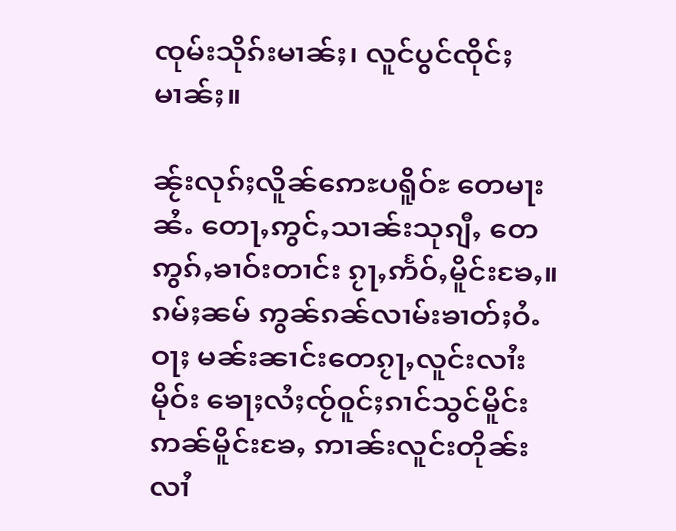ၸုမ်းသိုၵ်းမၢၼ်ႈ၊ လူင်ပွင်ၸိုင်ႈမၢၼ်ႈ။

ၼႂ်းလုၵ်ႈလိူၼ်ဢေႊပရိူဝ်ႊ တေမႃးၼႆႉ တေႃႇဢွင်ႇသၢၼ်းသုၵျီႇ တေဢွၵ်ႇၶၢဝ်းတၢင်း ၵႂႃႇဢႅဝ်ႇမိူင်းၶႄႇ။ ၵမ်ႈၼမ် ဢွၼ်ၵၼ်လၢမ်းၶၢတ်ႈဝႆႉဝႃႈ မၼ်းၼၢင်းတေၵႂႃႇလူင်းလၢႆးမိုဝ်း ၶေႃႈလႆႈၸႂ်ဝူင်ႈၵၢင်သွင်မိူင်း ဢၼ်မိူင်းၶႄႇ ဢၢၼ်းလူင်းတိုၼ်း လၢႆ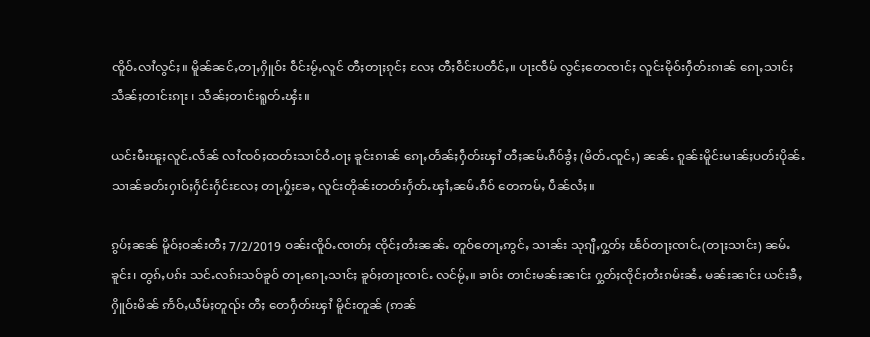ၸိူဝ်ႉလၢႆလွင်ႈ။ မိူၼ်ၼင်ႇတႃႇႁိူဝ်း ဝဵင်းမႂ်ႇလူင် တီႈတႃႈၵုင်ႈ လႄႈ တီႈဝဵင်းပတဵင်ႇ။ ပႃးၸဵမ် လွင်ႈတေၸၢင်ႈ လူင်းမိုဝ်းႁဵတ်းၵၢၼ် ၵေႃႇသၢင်ႈသဵၼ်ႈတၢင်းၵႃး ၊ သဵၼ်ႈတၢင်းရူတ်ႉၾႆး။

ယင်းမီးၽူႈလူင်ႉလႅၼ် လၢႆၸဝ်ႈထတ်းသၢင်ဝႆႉဝႃႈ ၶူင်းၵၢၼ် ၵေႃႇတႅၼ်ႈႁဵတ်းၾၢႆ တီႈၼမ်ႉၵဵဝ်ၶွႆႈ (မိတ်ႉၸူင်ႇ) ၼၼ်ႉ ၵူၼ်းမိူင်းမၢၼ်ႈပတ်းပိုၼ်ႉသၢၼ်ၶတ်းႁၢဝ်ႈႁႅင်းႁႅင်းလႄႈ တႃႇႁႂ်ႈၶႄႇ လူင်းတိုၼ်းတတ်းႁႅတ်ႉၾၢႆႇၼမ်ႉၵဵဝ် တေဢမ်ႇ ပဵၼ်လႆႈ။

ၵွပ်ႈၼၼ် မိူဝ်ႈဝၼ်းတီႈ 7/2/2019 ဝၼ်းၸိူဝ်ႉၸၢတ်ႈ ၸိုင်ႈတႆးၼၼ်ႉ တူဝ်တေႃႇဢွင်ႇ သၢၼ်း သုၵျီႇႁွတ်ႈ ၽႅဝ်တႃႈၸၢင်ႉ(တႃႈသၢင်း) ၼမ်ႉၶူင်း၊ တွၵ်ႇပၵ်း သင်ႉလၵ်းသဝ်ၶူဝ် တႃႇၵေႃႇသၢင်ႈ ၶူဝ်ႈတႃႈၸၢင်ႉ လင်မႂ်ႇ။ ၶၢဝ်း တၢင်းမၼ်းၼၢင်း ႁွတ်ႈၸိုင်ႈတႆးၵမ်းၼႆႉ မၼ်းၼၢင်း ယင်းၶီႇႁိူဝ်းမိၼ် ဢႅဝ်ႇယဵမ်ႈတူၺ်း တီႈ တေႁဵတ်းၾၢႆ မိူင်းတူၼ် (ဢၼ်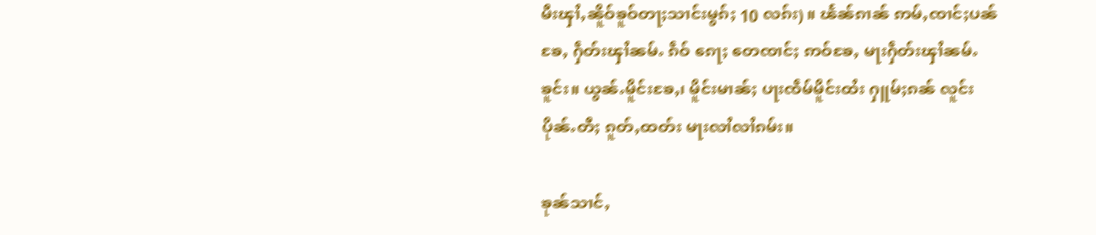မီးၾၢႆႇၼိူဝ်ၶူဝ်တႃႈသၢင်းမွၵ်ႈ 10 လၵ်း) ။ ၽႅၼ်ၵၢၼ် ဢမ်ႇၸၢင်ႈပၼ်ၶႄႇ ႁဵတ်းၾၢႆၼမ်ႉ ၵဵဝ် ၵေႃႈ တေၸၢင်ႈ ဢဝ်ၶႄႇ မႃးႁဵတ်းၾၢႆၼမ်ႉၶူင်း။ ယွၼ်ႉမိူင်းၶႄႇ၊ မိူင်းမၢၼ်ႈ ပႃးၸဵမ်မိူင်းထႆး ႁူမ်ႈၵၼ် လူင်းပိုၼ်ႉတီႈ ၵူတ်ႇထတ်း မႃးလၢႆလၢႆၵမ်း။

ၶုၼ်သၢင်ႇ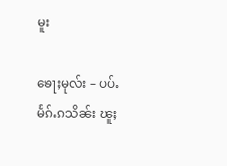မူး

ၶေႃႈမုလ်း – ပပ်ႉမႅၵ်ႉၵသိၼ်း ၽူႈ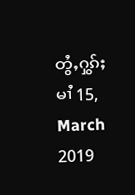တွႆႇႁွၵ်ႈ မၢႆ 15, March 2019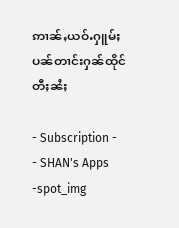ဢၢၼ်ႇယဝ်ႉႁူမ်ႈပၼ်တၢင်းႁၼ်ထိုင်တီႈၼႆႈ

- Subscription -
- SHAN's Apps -spot_img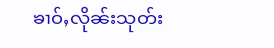ၶၢဝ်ႇလိုၼ်းသုတ်း